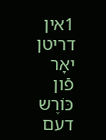1אין דריטן יאָר פֿון כּוֹרֶש דעם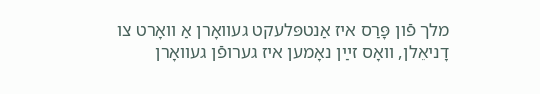מלך פֿון פָּרַס איז אַנטפּלעקט געװאָרן אַ װאָרט צו דָניאֵלן, װאָס זײַן נאָמען איז גערופֿן געװאָרן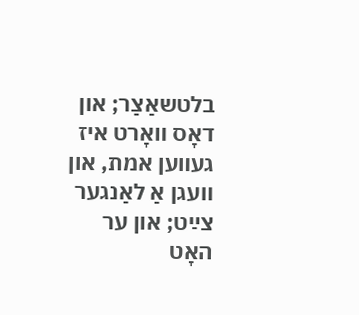בלטשאַצַר; און דאָס װאָרט איז געװען אמת, און װעגן אַ לאַנגער צײַט; און ער האָט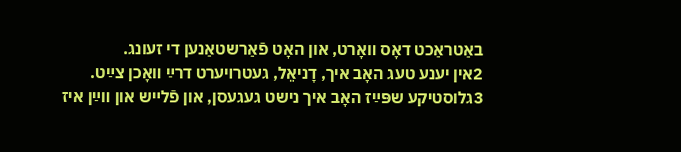באַטראַכט דאָס װאָרט, און האָט פֿאַרשטאַנען די זעונג.
2אין יענע טעג האָב איך, דָניאֵל, געטרױערט דרײַ װאָכן צײַט. 3גלוסטיקע שפּײַז האָב איך נישט געגעסן, און פֿלײש און װײַן איז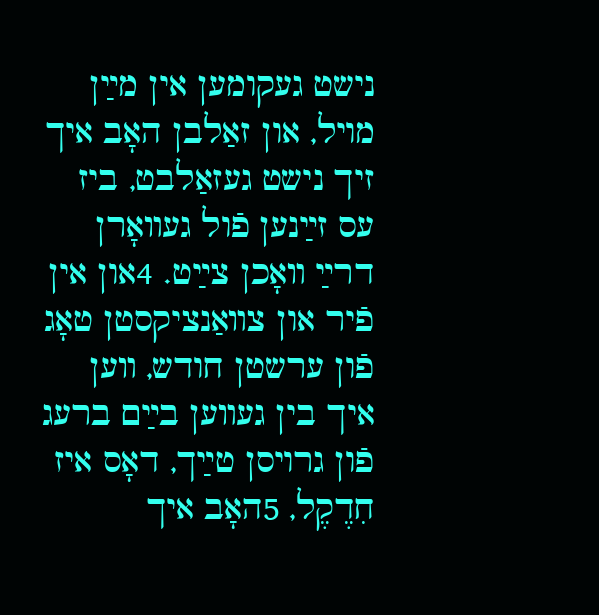נישט געקומען אין מײַן מױל, און זאַלבן האָב איך זיך נישט געזאַלבט, ביז עס זײַנען פֿול געװאָרן דרײַ װאָכן צײַט. 4און אין פֿיר און צװאַנציקסטן טאָג פֿון ערשטן חודש, װען איך בין געװען בײַם ברעג פֿון גרױסן טײַך, דאָס איז חִדֶקֶל, 5האָב איך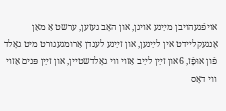אױפֿגעהױבן מײַנע אױגן, און האָב געזען, ערשט אַ מאַן אָנגעקלײדט אין לײַנען, און זײַנע לענדן אַרומגעגורט מיט גאָלד פֿון אוּפָֿז, 6און זײַן לײַב אַזױ װי גאָלדשטײן, און זײַן פּנים אַזױ װי דאָס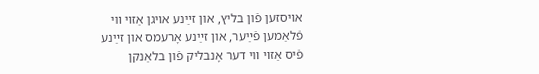אױסזען פֿון בליץ, און זײַנע אױגן אַזױ װי פֿלאַמען פֿײַער, און זײַנע אָרעמס און זײַנע פֿיס אַזױ װי דער אָנבליק פֿון בלאַנקן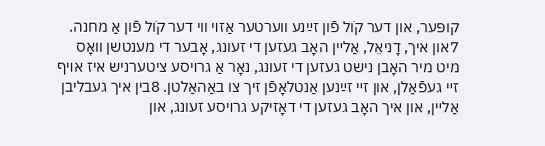קופּער, און דער קֹול פֿון זײַנע װערטער אַזױ װי דער קֹול פֿון אַ מחנה. 7און איך, דָניאֵל, אַלײן האָב געזען די זעונג, אָבער די מענטשן װאָס מיט מיר האָבן נישט געזען די זעונג, נאָר אַ גרױסע ציטערניש איז אױף זײ געפֿאַלן, און זײ זײַנען אַנטלאָפֿן זיך צו באַהאַלטן. 8בין איך געבליבן אַלײן, און איך האָב געזען די דאָזיקע גרױסע זעונג, און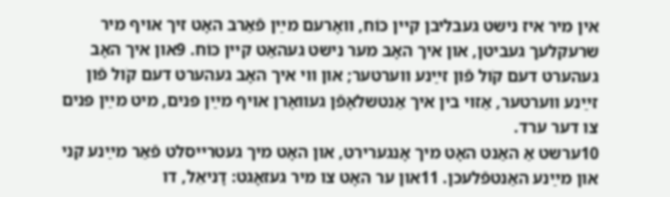אין מיר איז נישט געבליבן קײן כּוֹח, װאָרעם מײַן פֿאַרב האָט זיך אױף מיר שרעקלעך געביטן, און איך האָב מער נישט געהאַט קײן כּוֹח. 9און איך האָב געהערט דעם קֹול פֿון זײַנע װערטער; און װי איך האָב געהערט דעם קֹול פֿון זײַנע װערטער, אַזױ בין איך אַנטשלאָפֿן געװאָרן אױף מײַן פּנים, מיט מײַן פּנים צו דער ערד.
10ערשט אַ האַנט האָט מיך אָנגערירט, און האָט מיך געטרײסלט פֿאַר מײַנע קני און מײַנע האַנטפֿלעכן. 11און ער האָט צו מיר געזאָגט: דָניאֵל, דו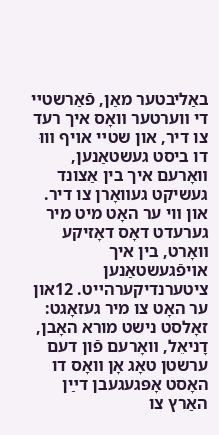באַליבטער מאַן, פֿאַרשטײ די װערטער װאָס איך רעד צו דיר, און שטײ אױף װוּ דו ביסט געשטאַנען, װאָרעם איך בין אַצונד געשיקט געװאָרן צו דיר. און װי ער האָט מיט מיר גערעדט דאָס דאָזיקע װאָרט, בין איך אױפֿגעשטאַנען ציטערנדיקערהײט. 12און ער האָט צו מיר געזאָגט: זאָלסט נישט מורא האָבן, דָניאֵל, װאָרעם פֿון דעם ערשטן טאָג אָן װאָס דו האָסט אָפּגעגעבן דײַן האַרץ צו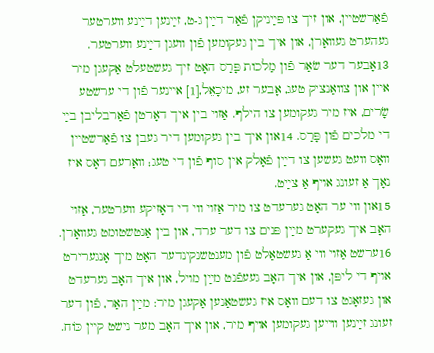פֿאַרשטײן, און זיך צו פּײַניקן פֿאַר דײַן ג-ט, זײַנען דײַנע װערטער געהערט געװאָרן, און איך בין געקומען פֿון װעגן דײַנע װערטער. 13אָבער דער שׂאַר פֿון מַלכות פָּרַס האָט זיך געשטעלט אַקעגן מיר אײן און צװאַנציק טעג, אָבער זע, מיכָאֵל,[1] אײנער פֿון די ערשטע שָׂרים, איז מיר געקומען צו הילף. אַזױ בין איך דאָרטן פֿאַרבליבן בײַ די מלכים פֿון פָּרַס. 14און איך בין געקומען דיר געבן צו פֿאַרשטײן װאָס װעט געשען צו דײַן פֿאָלק אין סוף פֿון די טעג; װאָרעם דאָס איז נאָך אַ זעונג אױף אַ צײַט.
15און װי ער האָט גערעדט צו מיר אַזױ װי די דאָזיקע װערטער, אַזױ האָב איך געקערט מײַן פּנים צו דער ערד, און בין אַנטשטומט געװאָרן. 16ערשט אַזױ װי אַ געשטאַלט פֿון מענטשנקינדער האָט מיך אָנגערירט אױף די ליפּן, און איך האָב געעפֿנט מײַן מױל, און איך האָב גערעדט און געזאָגט צו דעם װאָס איז געשטאַנען אַקעגן מיר: מײַן האַר, פֿון דער זעונג זײַנען װײען געקומען אױף מיר, און איך האָב מער נישט קײן כּוֹח.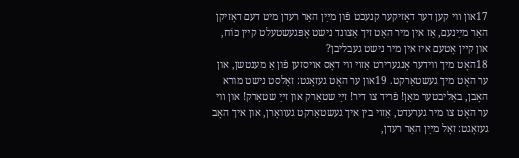17און װי קען דער דאָזיקער קנעכט פֿון מײַן האַר רעדן מיט דעם דאָזיקן האַר מײַנעם, אַז אין מיר האָט זיך אַצונד נישט אָפּגעשטעלט קײן כּוֹח, און קײן אָטעם איז אין מיר נישט געבליבן?
18האָט מיך װידער אָנגערירט אַזױ װי דאָס אױסזען פֿון אַ מענטשן, און ער האָט מיך געשטאַרקט. 19און ער האָט געזאָגט: זאָלסט נישט מורא האָבן, באַליבטער מאַן! פֿריד צו דיר! זײַ שטאַרק און זײַ שטאַרק! און װי ער האָט צו מיר גערעדט, אַזױ בין איך געשטאַרקט געװאָרן, און איך האָב געזאָגט: זאָל מײַן האַר רעדן,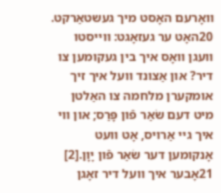װאָרעם האָסט מיך געשטאַרקט. 20האָט ער געזאָגט: װײסטו װעגן װאָס איך בין געקומען צו דיר? און אַצונד װעל איך זיך אומקערן מלחמה צו האַלטן מיט דעם שׂאַר פֿון פָּרַס; און װי איך גײ אַרױס, אָט װעט אָנקומען דער שׂאַר פֿון יָוָן.[2] 21אָבער איך װעל דיר זאָגן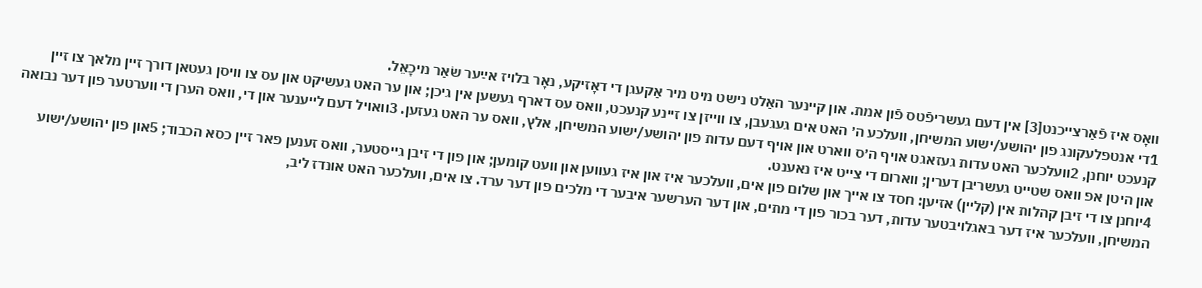װאָס איז פֿאַרצײכנט[3] אין דעם געשריפֿטס פֿון אמת. און קײנער האַלט נישט מיט מיר אַקעגן די דאָזיקע, נאָר בלױז אײַער שׂאַר מיכָאֵל.
1די אנטפלעקונג פון יהושע/ישוע המשיחן, וועלכע ה׳ האט אים געגעבן, צו ווייזן צו זיינע קנעכט, וואס עס דארף געשען אין גיכן; און ער האט געשיקט און עס צו וויסן געטאן דורך זיין מלאך צו זיין קנעכט יוחנן, 2וועלכער האט עדות געזאגט אויף ה׳ס ווארט און אויף דעם עדות פון יהושע/ישוע המשיחן, אלץ, וואס ער האט געזען. 3וואויל דעם לייענער און די, וואס הערן די ווערטער פון דער נבואה און היטן אפ וואס שטייט געשריבן דערין; ווארום די צייט איז נאענט.
4יוחנן צו די זיבן קהלות אין (קליין) אזיען: חסד צו אייך און שלום פון אים, וועלכער איז און איז געווען און וועט קומען; און פון די זיבן גייסטער, וואס זענען פאר זיין כסא הכבוד; 5און פון יהושע/ישוע המשיחן, וועלכער איז דער באגלויבטער עדות, דער בכור פון די מתים, און דער הערשער איבער די מלכים פון דער ערד. צו אים, וועלכער האט אונדז ליב,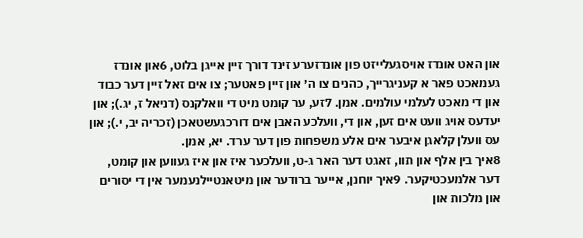און האט אונדז אויסגעלייזט פון אונדזערע זינד דורך זיין אייגן בלוט, 6און אונדז געמאכט פאר א קעניגרייך, כהנים צו ה׳ און זיין פאטער; צו אים זאל זיין דער כבוד און די מאכט לעלמי עולמים. אמן. 7זע, ער קומט מיט די וואלקנס (דניאל ז, יג.); און יעדעס אויג וועט אים זען, און די, וועלכע האבן אים דורכגעשטאכן (זכריה יב, י.); און עס וועלן קלאגן איבער אים אלע משפחות פון דער ערד. יא, אמן.
8איך בין אלף און תוו, זאגט דער האר ג‑ט, וועלכער איז און איז געווען און קומט, דער אלמעכטיקער. 9איך יוחנן, אייער ברודער און מיטאנטיילנעמער אין די יסורים און מלכות און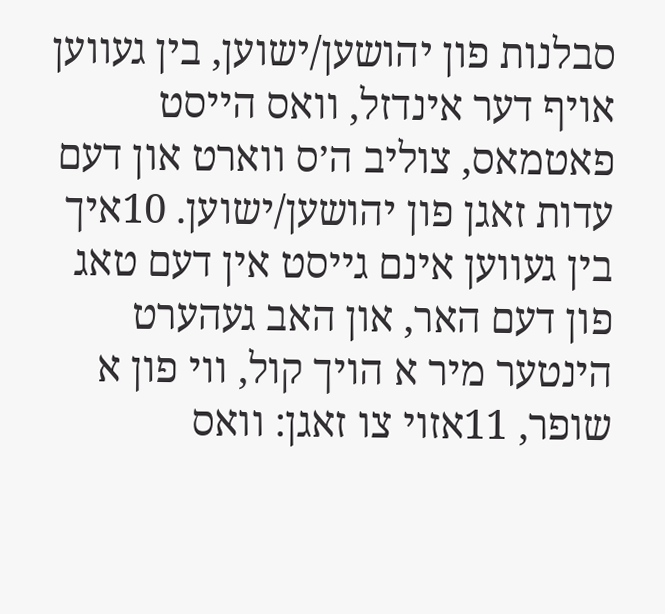סבלנות פון יהושען/ישוען, בין געווען אויף דער אינדזל, וואס הייסט פאטמאס, צוליב ה׳ס ווארט און דעם עדות זאגן פון יהושען/ישוען. 10איך בין געווען אינם גייסט אין דעם טאג פון דעם האר, און האב געהערט הינטער מיר א הויך קול, ווי פון א שופר, 11אזוי צו זאגן: וואס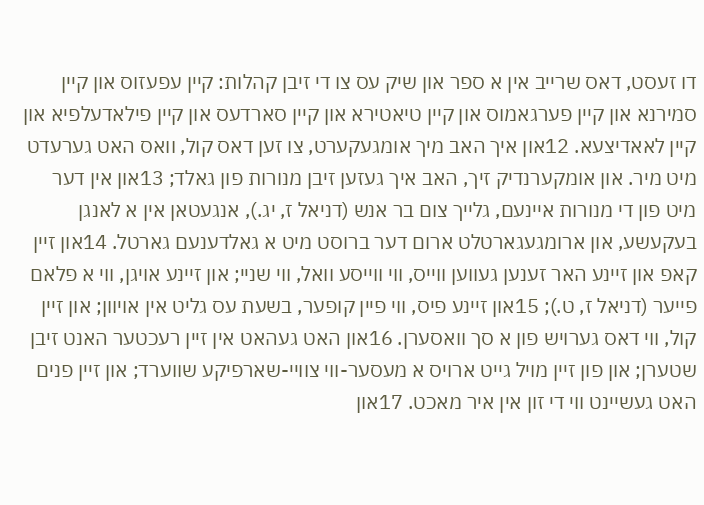דו זעסט, דאס שרייב אין א ספר און שיק עס צו די זיבן קהלות: קיין עפעזוס און קיין סמירנא און קיין פערגאמוס און קיין טיאטירא און קיין סארדעס און קיין פילאדעלפיא און קיין לאאדיצעא. 12און איך האב מיך אומגעקערט, צו זען דאס קול, וואס האט גערעדט מיט מיר. און אומקערנדיק זיך, האב איך געזען זיבן מנורות פון גאלד; 13און אין דער מיט פון די מנורות איינעם, גלייך צום בר אנש (דניאל ז, יג.), אנגעטאן אין א לאנגן בעקעשע, און ארומגעגארטלט ארום דער ברוסט מיט א גאלדענעם גארטל. 14און זיין קאפ און זיינע האר זענען געווען ווייס, ווי ווייסע וואל, ווי שניי; און זיינע אויגן, ווי א פלאם פייער (דניאל ז, ט.); 15און זיינע פיס, ווי פיין קופער, בשעת עס גליט אין אויוון; און זיין קול, ווי דאס גערויש פון א סך וואסערן. 16און האט געהאט אין זיין רעכטער האנט זיבן שטערן; און פון זיין מויל גייט ארויס א מעסער-ווי צוויי-שארפיקע שווערד; און זיין פנים האט געשיינט ווי די זון אין איר מאכט. 17און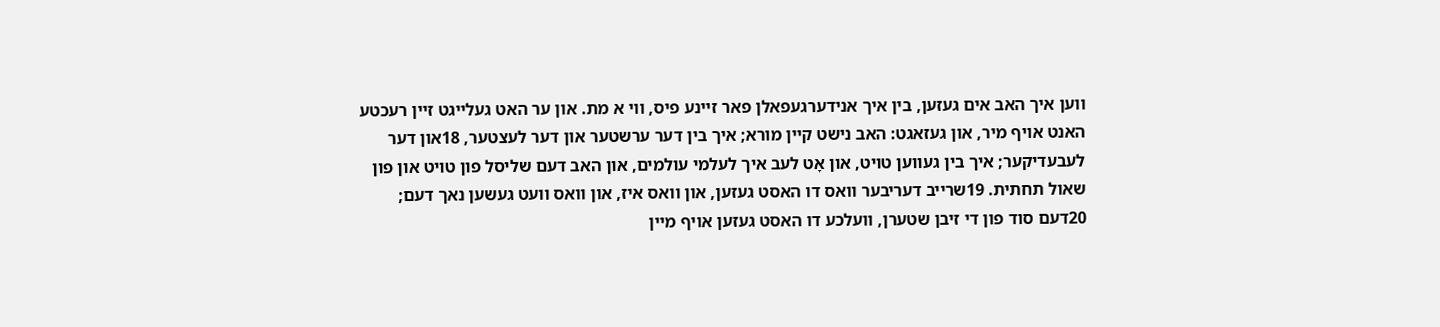ווען איך האב אים געזען, בין איך אנידערגעפאלן פאר זיינע פיס, ווי א מת. און ער האט געלייגט זיין רעכטע האנט אויף מיר, און געזאגט: האב נישט קיין מורא; איך בין דער ערשטער און דער לעצטער, 18און דער לעבעדיקער; איך בין געווען טויט, און אָט לעב איך לעלמי עולמים, און האב דעם שליסל פון טויט און פון שאול תחתית. 19שרייב דעריבער וואס דו האסט געזען, און וואס איז, און וואס וועט געשען נאך דעם; 20דעם סוד פון די זיבן שטערן, וועלכע דו האסט געזען אויף מיין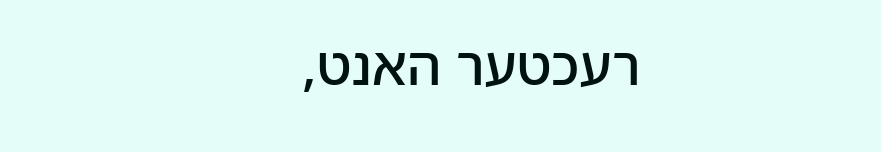רעכטער האנט,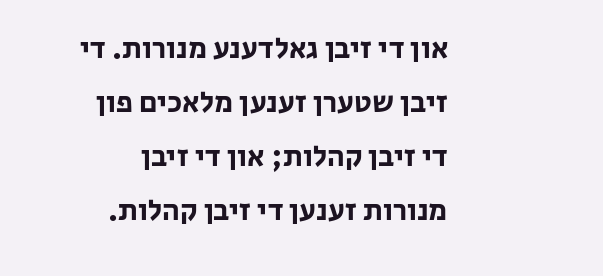און די זיבן גאלדענע מנורות. די זיבן שטערן זענען מלאכים פון די זיבן קהלות; און די זיבן מנורות זענען די זיבן קהלות.